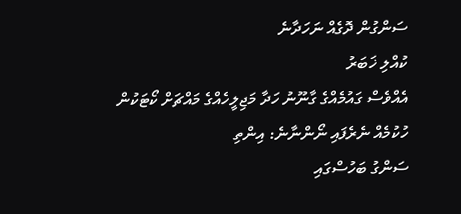ސަންގުން ދޮގެއް ނަހަދާނެ
ކުއްލި ޚަބަރު
އެއްވެސް ގައުމެއްގެ ގާނޫނު ހަދާ މަޖިލީހެއްގެ މައްޗަށް ކޯޓަކުން ހުކުމެއް ނެރެފައި ނޯންނާނެ: އިންތި
ސަންގު ބަހުސްގައި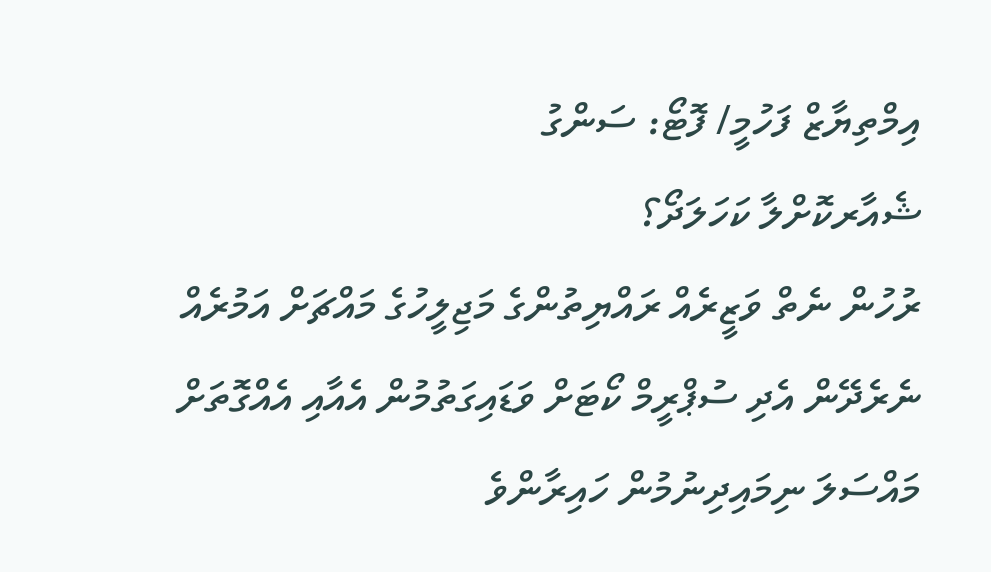އިމްތިޔާޒް ފަހުމީ/ ފޮޓޯ: ސަންގު
ޝެއާރކޮށްލާ ކަހަލަދޯ؟
ރުހުން ނެތް ވަޒީރެއް ރައްޔިތުންގެ މަޖިލީހުގެ މައްޗަށް އަމުރެއް ނެރެދޭން އެދި ސުޕްރީމް ކޯޓަށް ވަޑައިގަތުމުން އެއާއި އެއްގޮތަށް މައްސަލަ ނިމައިދިނުމުން ހައިރާންވެ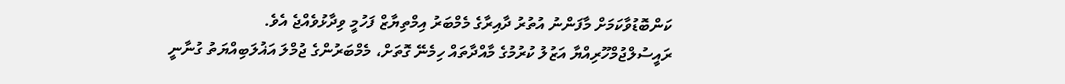ކަންބޮޑުވާކަމަށް މާފަންނު އުތުރު ދާއިރާގެ މެމްބަރު އިމްތިޔާޒް ފަހުމީ ވިދާޅުވެއްޖެ އެވެ.
ރައީސުލްޖުމްހޫރިއްޔާ އަޒުލު ކުރުމުގެ މާއްދާތައް ހިމެނޭ ގޮތަށް، މެމްބަރުންގެ ޖުމްލަ އަޣުލަބިއްޔަތު ގުނާނީ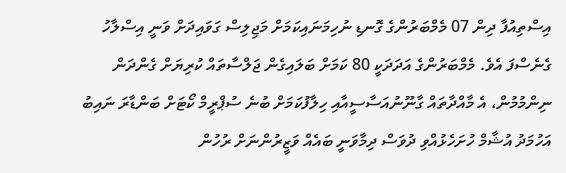އިސްތިއުފާ ދިން 07 މެމްބަރުންގެ ގޮނޑި ނުހިމަނައިކަމަށް މަޖިލިސް ގަވައިދަށް ވަނީ އިސްލާހު ގެނެސްފަ އެވެ. މެމްބަރުންގެ އަދަދަކީ 80 ކަމަށް ބަލައިގެން ޖަލްސާތައް ކުރިޔަށް ގެންދަން ނިންމުމުން، އެ މާއްދާތައް ގާނޫނުއަސާސީއާއި ހިލާފުކަމަށް ބުނެ ސުޕްރީމް ކޯޓަށް ބަންޑާރަ ނައިބު އަހުމަދު އުޝާމް ހުށަހެޅުއްވި ދުވަސް ދިމާވަނީ ބައެއް ވަޒީރުންނަށް ރުހުން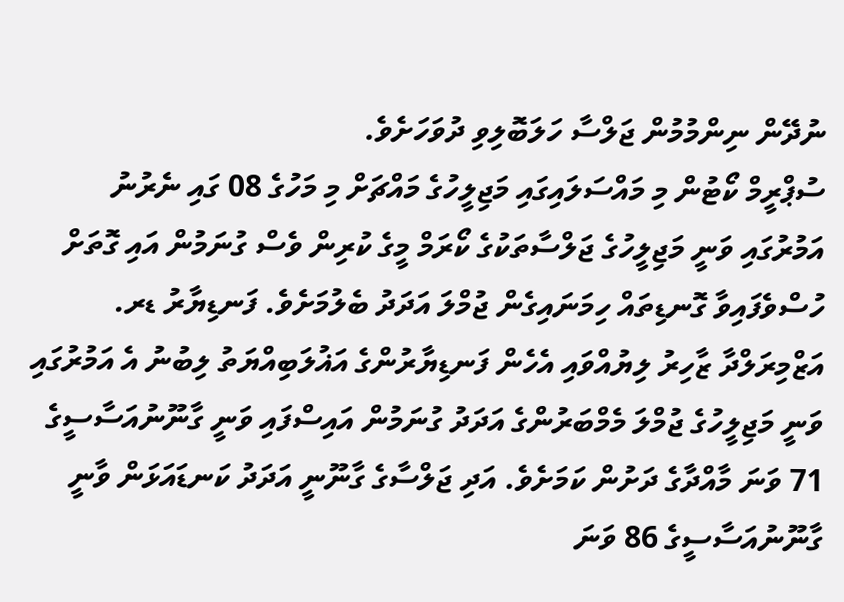ނުދޭން ނިންމުމުން ޖަލްސާ ހަލަބޮލިވި ދުވަހަށެވެ.
ސުޕްރީމް ކޯޓުން މި މައްސަލައިގައި މަޖިލީހުގެ މައްޗަށް މި މަހުގެ 08 ގައި ނެރުނު އަމުރުގައި ވަނީ މަޖިލީހުގެ ޖަލްސާތަކުގެ ކޯރަމް މީގެ ކުރިން ވެސް ގުނަމުން އައި ގޮތަށް ހުސްވެފައިވާ ގޮނޑިތައް ހިމަނައިގެން ޖުމްލަ އަދަދު ބެލުމަށެވެ. ފަނޑިޔާރު ޑރ. އަޒްމިރަލްދާ ޒާހިރު ލިޔުއްވައި އެހެން ފަނޑިޔާރުންގެ އަޣުލަބިއްޔަތު ލިބުނު އެ އަމުރުގައި ވަނީ މަޖިލީހުގެ ޖުމްލަ މެމްބަރުންގެ އަދަދު ގުނަމުން އައިސްފައި ވަނީ ގާނޫނުއަސާސީގެ 71 ވަނަ މާއްދާގެ ދަށުން ކަމަށެވެ. އަދި ޖަލްސާގެ ގާނޫނީ އަދަދު ކަނޑައަޅަން ވާނީ ގާނޫނުއަސާސީގެ 86 ވަނަ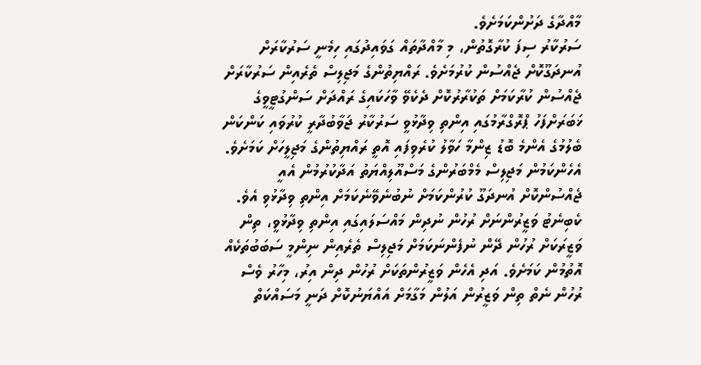މާއްދާގެ ދަށުންކަމަށެވެ.
ސަރުކާރު ސިފަ ކުރާގޮތުން، މި މާއްދާތައް ގަވައިދުގައި ހިމެނީ ސަރުކާރަށް އުނދަގޫކޮށް ޖެއްސުން ކުރުމަށެވެ. ރައްޔިތުންގެ މަޖިލިސް ތެރެއިން ސަރުކާރަށް ޖެއްސުން ކުރާކަމަށް ތަކުރާރުކޮށް ދެކެވޭ ވާހަކައިގެ ރައްދަށް ސަންގުޓީވީގެ ޚަބަރަށްފަހު ޕްރޮގްރާމުގައި އިންތި ވިދާޅުވީ ސަރުކާރު ޖަވާބުދާރީ ކުރުވައި ކަންކަން ބެލުމުގެ އެންމެ ބޮޑު ޒިންމާ ހަވާލު ކުރެވިފައި އޮތީ ރައްޔިތުންގެ މަޖިލީހަށް ކަމަށެވެ. އެހެންކަމުން މަޖިލިސް މެމްބަރުންގެ މަސްއޫލިއްޔަތު އަދާކުރުމުން އެއީ ޖެއްސުންކޮށް އުނދަގޫ ކުރުންކަމަށް ނުބުނެވޭނެކަމަށް އިންތި ވިދާޅުވި އެވެ.
ކެބިނެޓު ވަޒީރުންނަށް ރުހުން ނުދިން މައްސަލައިގައި އިންތި ވިދާޅުވީ، ތިން ވަޒީރަކަށް ރުހުން ދޭން ނުފެންނަކަމަށް މަޖިލިސް ތެރެއިން ނިންމީ ސަބަބުތަކެއް އޮތުމުން ކަމަށެވެ. އަދި އެހެން ވަޒީރުންތަކަށް ރުހުން ދިން އިރު، މިހާރު ވެސް ރުހުން ނެތް ތިން ވަޒީރުން އަލުން މަގާމަށް އައްޔަނުކޮށް ދަނީ މަސައްކަތް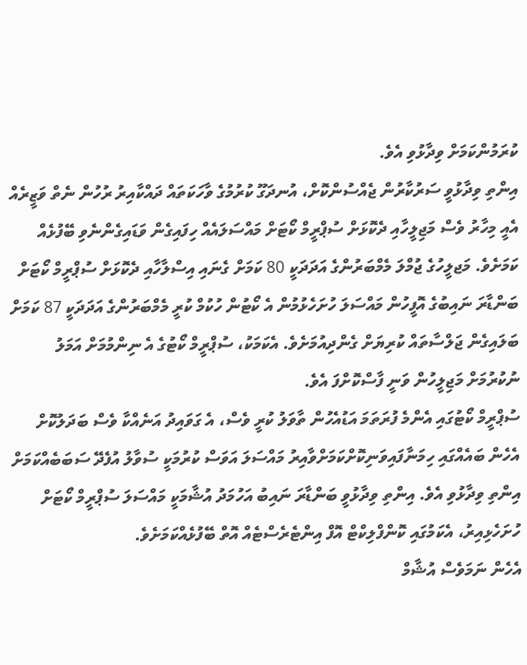ކުރަމުންކަމަށް ވިދާޅުވި އެވެ.
އިންތި ވިދާޅުވީ ސަރުކާރުން ޖެއްސުންކޮށް، އުނދަގޫ ކުރުމުގެ ވާހަކަތައް ދައްކާއިރު ރުހުން ނެތް ވަޒީރެއް އެއީ މިހާރު ވެސް މަޖިލީހާއި ދެކޮޅަށް ސުޕްރީމް ކޯޓަށް މައްސަލައެއް ހިފައިގެން ވަޑައިގެންނެވި ބޭފުޅެއް ކަމަށެވެ. މަޖލީހުގެ ޖުމްލަ މެމްބަރުންގެ އަދަދަކީ 80 ކަމަށް ގެނައި އިސްލާހާއި ދެކޮޅަށް ސުޕްރީމް ކޯޓަށް ބަންޑާރަ ނައިބުގެ އޮފީހުން މައްސަލަ ހުށަހެޅުމުން އެ ކޯޓުން ހުކުމް ކުރީ މެމްބަރުންގެ އަދަދަކީ 87 ކަމަށް ބަލައިގެން ޖަލްސާތައް ކުރިޔަށް ގެންދިއުމަށެވެ. އެކަމަކު، ސުޕްރީމް ކޯޓުގެ އެ ނިންމުމަށް އަމަލު ނުކުރުމަށް މަޖިލީހުން ވަނީ ފާސްކޮށްފަ އެވެ.
ސުޕްރީމް ކޯޓުގައި އެންމެ ފުރަތަމަ އަޑުއެހުން ތާވަލު ކުރީ ވެސް، އެ ގަވައިދު އަނެއްކާ ވެސް ބަދަލުކޮށް އެހެން ބައެއްގައި ހިމަނާފައިވަނިކޮށްކަމަށްވާއިރު މައްސަލަ އަވަސް ކުރުމަކީ ސުވާލު އުފެދޭ ސަބަބެއްކަމަށް އިންތި ވިދާޅުވި އެވެ. އިންތި ވިދާޅުވީ ބަންޑާރަ ނައިބު އަހުމަދު އުޝާމަކީ މައްސަލަ ސުޕްރީމް ކޯޓަށް ހުށަހެޅިއިރު، އެކަމުގައި ކޮންފްލިކްޓް އޮފް އިންޓެރެސްޓެއް އޮތް ބޭފުޅެއްކަމަށެވެ.
އެހެން ނަމަވެސް އުޝާމް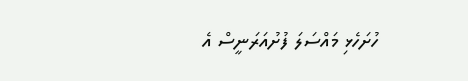ހުށަހެޅި މައްސަލަ ފުށުއަރަނީސް އެ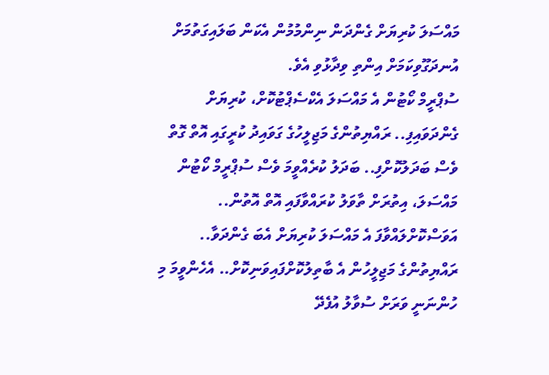މައްސަލަ ކުރިޔަށް ގެންދަން ނިންމުމުން އެކަން ބަލައިގަތުމަށް އުނދަގޫވިކަމަށް އިންތި ވިދާޅުވި އެވެ.
ސުޕްރީމް ކޯޓުން އެ މައްސަލަ އެކްސެޕްޓުކޮށް، ކުރިޔަށް ގެންދަވައިފި.. ރައްޔިތުންގެ މަޖިލީހުގެ ގަވައިދު ކުރީގައި އޮތް ގޮތް ވެސް ބަދަލުކޮށްފި.. ބަދަލު ކުރެއްވީމަ ވެސް ސުޕްރީމް ކޯޓުން މައްސަލަ، އިތުރަށް ތާވަލު ކުރައްވާފައި އޮތް އޮތުން.. އަވަސްކޮށްލައްވާފަ އެ މައްސަލަ ކުރިޔަށް އެބަ ގެންދަވާ.. ރައްޔިތުންގެ މަޖިލީހުން އެ ބާތިލުކޮށްފައިވަނިކޮށް.. އެހެންވީމަ މި ހުންނަނީ ވަރަށް ސުވާލު އުފެދޭ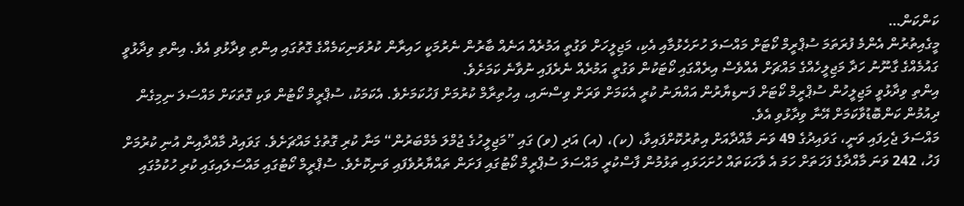ކަންކަން…
މީގެއިތުރުން އެންމެ ފުރަތަމަ ސުޕްރީމް ކޯޓަށް މައްސަލަ ހުށަހެޅުމާއި އެކި، މަޖިލީހަށް ވަގުތީ އަމުރެއް އަނެއް ބާރުން ނެރުމަކީ ހައިރާން ކުރުވަނިކަމެއްގެ ގޮތުގައި އިންތި ވިދާޅުވި އެވެ. އިންތި ވިދާޅުވީ ގައުމެއްގެ ގާނޫނު ހަދާ މަޖިލީހެއްގެ މައްޗަށް އެއްވެސް އިރެއްގައި ކޯޓަކުން ވަގުތީ އަމުރެއް ނެރެފައި ނުވާނެ ކަމަށެވެ.
އިންތި ވިދާޅުވީ މަޖިލީހުން ސުޕްރީމް ކޯޓަށް ފަނޑިޔާރުން އައްޔަނު ކުރީ އެކަމަށް ވަރަށް ވިސްނައި، އިހުތިރާމް ކުރުމަށް ފަހުކަމަށެވެ. އެކަމަކު، ސުޕްރީމް ކޯޓުން ވަކި ގޮތަކަށް މައްސަލަ ނިމިގެން ދިއުމުން ކަންބޮޑުވާކަމަށް އޭނާ ވިދާޅުވި އެވެ.
މައްސަލަ ޖެހިފައި ވަނީ، ގަވައިދުގެ 49 ވަނަ މާއްދާއަށް އިތުރުކޮށްފައިވާ، (ކ)، (އ) އަދި (ވ) ގައި ”މަޖިލީހުގެ ޖުމްލަ މެމްބަރުން“ މަނާ ކުރި ގޮތުގެ މައްޗަށެވެ. ގަވައިދު މާއްދާއިން އުނި ކުރުމަށް ފަހު، 242 ވަނަ މާއްދާގެ ފަހަތަށް ހަމަ އެ ވާހަކަތައް ހުށަހަޅައި ތަޅުމުން ފާސްކުރީ މައްސަލަ ސުޕްރީމް ކޯޓުގައި ފަށަން ތައްޔާރުވެފައި ވަނިކޮށެވެ. ސުޕްރީމް ކޯޓުގައި މައްސަލައިގައި ކުރި ހުކުމުގައި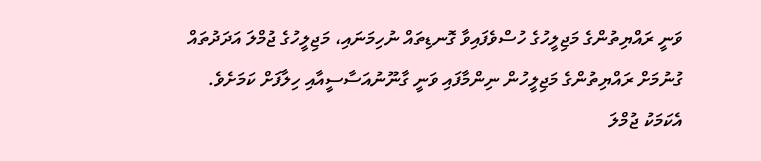ވަނީ ރައްޔިތުންގެ މަޖިލީހުގެ ހުސްވެފައިވާ ގޮނޑިތައް ނުހިމަނައި، މަޖިލީހުގެ ޖުމްލަ އަދަދުތައް ގުނުމަށް ރައްޔިތުންގެ މަޖިލީހުން ނިންމާފައި ވަނީ ގާނޫނުއަސާސީއާއި ހިލާފަށް ކަމަށެވެ.
އެކަމަކު ޖުމްލަ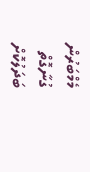މެމްބަރުން ގުނާގޮތް ބަދަލުކޮށް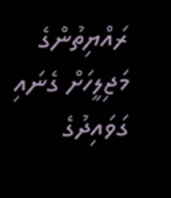ރައްޔިތުންގެ މަޖިލީހަށް ގެނައި ގަވައިދުގެ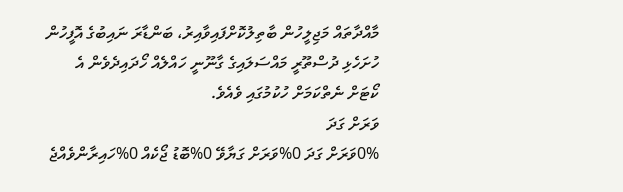މާއްދާތައް މަޖިލީހުން ބާތިލުކޮށްފައިވާއިރު، ބަންޑާރަ ނައިބުގެ އޮފީހުން ހުށަހެޅި ދުސްތޫރީ މައްސަލައިގެ ގާނޫނީ ހައްލެއް ހޯދައިދެވެން އެ ކޯޓަށް ނެތްކަމަށް ހުކުމުގައި ވެއެވެ.
ވަރަށް ގަދަ
0%ވަރަށް ގަދަ 0%ވަރަށް ގަޔާވޭ 0%ބޮޑު ޖޯކެއް 0%ހައިރާންވެއްޖެ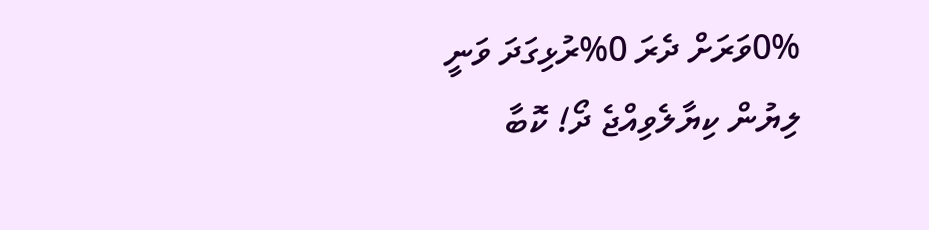0%ވަރަށް ދެރަ 0%ރުޅިގަދަ ވަނީ
ލިޔުން ކިޔާލެވިއްޖެ ދޯ! ކޮބާ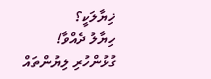ޚިޔާލަކީ؟
ހިޔާލު ދެއްވާ!
ގުޅުންހުރި ލިޔުންތައް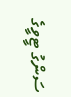ސަންގު ޓީވީގެ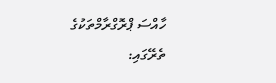ހާއްސަ ޕްރޮގްރާމްތަކުގެ ތެރޭގައި: